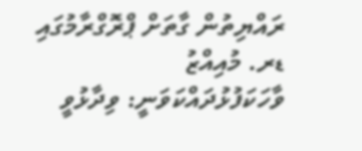ރައްޔިތުން ގާތަށް ޕްރޮގްރާމުގައި ޑރ. މުއިއްޒު ވާހަކަފުޅުދައްކަވަނީ: ވިދާޅުވީ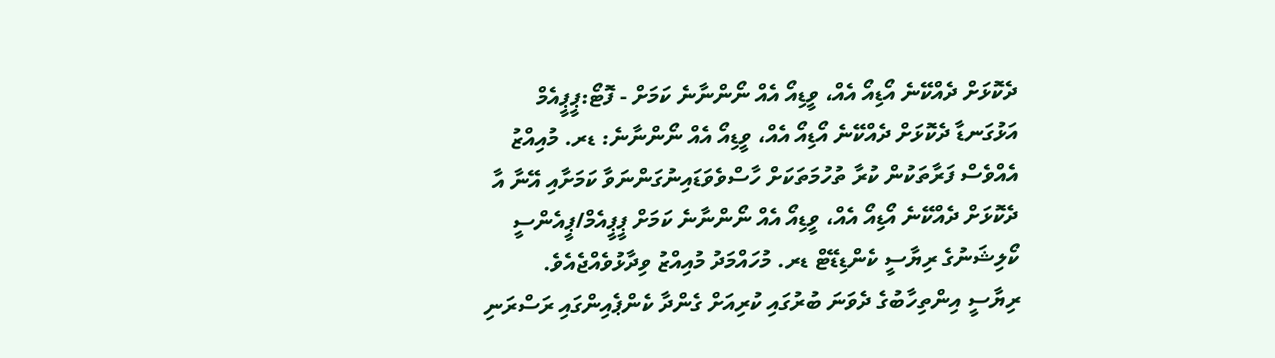ދެކޮޅަށް ދެއްކޭނެ އޯޑިއޯ އެއް، ވީޑިއޯ އެއް ނޯންނާނެ ކަމަށް - ފޮޓޯ:ޕީޕީއެމް
އަޅުގަނޑާ ދެކޮޅަށް ދެއްކޭނެ އޯޑިއޯ އެއް، ވީޑިއޯ އެއް ނޯންނާނެ: ޑރ. މުއިއްޒު
އެއްވެސް ފަރާތަކުން ކުރާ ތުހުމަތަކަށް ހާސްވެވަޑައިނުގަންނަވާ ކަމަށާއި އޭނާ އާ ދެކޮޅަށް ދެއްކޭނެ އޯޑިއޯ އެއް، ވީޑިއޯ އެއް ނޯންނާނެ ކަމަށް ޕީޕީއެމް/ޕީއެންސީ ކޯލިޝަނުގެ ރިޔާސީ ކެންޑިޑޭޓް ޑރ. މުހައްމަދު މުއިއްޒު ވިދާޅުވެއްޖެއެވެ.
ރިޔާސީ އިންތިހާބުގެ ދެވަނަ ބުރުގައި ކުރިއަށް ގެންދާ ކެންޕެއިންގައި ރަސްރަނި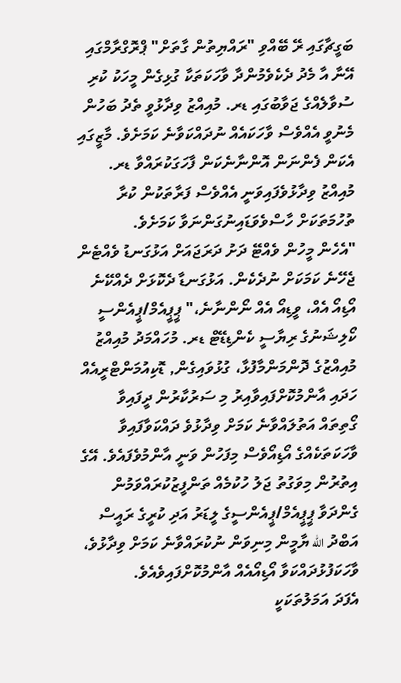ބަގީޗާގައި ރޭ ބޭއްވި "ރައްޔިތުން ގާތަށް" ޕްރޮގްރާމްގައި އޭނާ އާ މެދު ދެކެވެމުންދާ ވާހަކަތަކާ ގުޅިގެން މީހަކު ކުރި ސުވާލެއްގެ ޖަވާބުގައި ޑރ. މުއިއްޒު ވިދާޅުވީ ތެދު ބަހުން މެނުވީ އެއްވެސް ވާހަކައެއް ނުދައްކަވާނެ ކަމަށެވެ. މާޒީގައި އެކަން ފެންނަން އޮންނާނެކަން ފާހަގަކުރައްވާ ޑރ. މުއިއްޒު ވިދާޅުވެފައިވަނީ އެއްވެސް ފަރާތަކުން ކުރާ ތުހުމަތަކަށް ހާސްވެވަޑައިނުގަންނަވާ ކަމަށެވެ.
"އެހެން މީހުން ވެއްޓޭ ދަށު ދަރަޖައަށް އަޅުގަނޑު ވެއްޓެން ޖެހޭނެ ކަމަކަށް ނުދެކެން. އަޅުގަނޑާ ދެކޮޅަށް ދެއްކޭނެ އޯޑިއޯ އެއް، ވީޑިއޯ އެއް ނޯންނާނެ،" ޕީޕީއެމް/ޕީއެންސީ ކޯލިޝަނުގެ ރިޔާސީ ކެންޑިޑޭޓް ޑރ. މުހައްމަދު މުއިއްޒު
މުއިއްޒުގެ ދޮންމަންމާފުޅާ، ގުޅުވައިގެން, ޑޮކިއުމަންޓްރީއެއް ހަދައި އާންމުކޮށްފައިވާއިރު މި ސަރުކާރުން ދީފައިވާ ގޯތިތައް އަތުލައްވާނެ ކަމަށް ވިދާޅުވެ ދައްކަވާފައިވާ ވާހަކަތަކެއްގެ އޯޑިއޯވެސް މިފަހުން ވަނީ އާންމުވެފައެވެ. އޭގެ އިތުރުން މިވަގުތު ޖަލު ހުކުމެއް ތަންފީޒުކުރައްވަމުން ގެންދަވާ ޕީޕީއެމް/ޕީއެންސީގެ ލީޑަރު އަދި ކުރީގެ ރައީސް އަބްދު الله ޔާމީން މިނިވަން ނުކުރައްވާނެ ކަމަށް ވިދާޅުވެ، ވާހަކަފުޅުދައްކަވާ އޯޑިއޯއެއް އާންމުކޮށްފައިވެއެވެ.
އެފަދަ އަމަލުތަކަކީ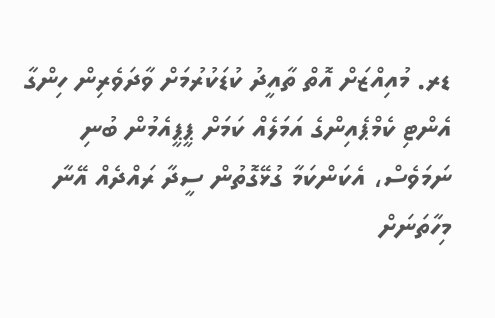ޑރ. މުއިއްޒަށް އޮތް ތާއީދު ކުޑަކުރުމަށް ވާދަވެރިން ހިންގާ އެންޓި ކެމްޕެއިންގެ އަމަލެއް ކަމަށް ޕީޕީއެމުން ބުނި ނަމަވެސް، އެކަންކަމާ ގުޅޭގޮތުން ސީދާ ރައްދެއް އޭނާ މިހާތަނަށް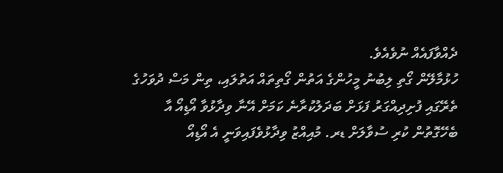ދެއްވާފައެއް ނުވެއެވެ.
ހުޅުމާލޭން ގޯތި ލިބުނު މީހުންގެ އަތުން ގޯތިތައް އަތުލައި، ތިން މަސް ދުވަހުގެ ތެރޭގައި ފުށިދިއްގަރު ފަޅަށް ބަދަލުކުރާނެ ކަމަށް އޭނާ ވިދާޅުވާ އޯޑިއޯ އާ ބެހޭގޮތުން ކުރި ސުވާލަށް ޑރ. މުއިއްޒު ވިދާޅުވެފައިވަނީ އެ އޯޑިއޯ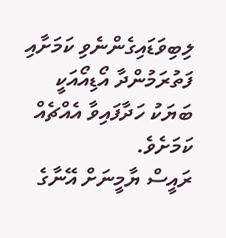ލިބިވަޑައިގެންނެވި ކަމަށާއި ފަތުރަމުންދާ އޯޑިއޯއަކީ ބަޔަކު ހަދާފައިވާ އެއްޗެއް ކަމަށެވެ.
ރައީސް ޔާމީނަށް އޭނާގެ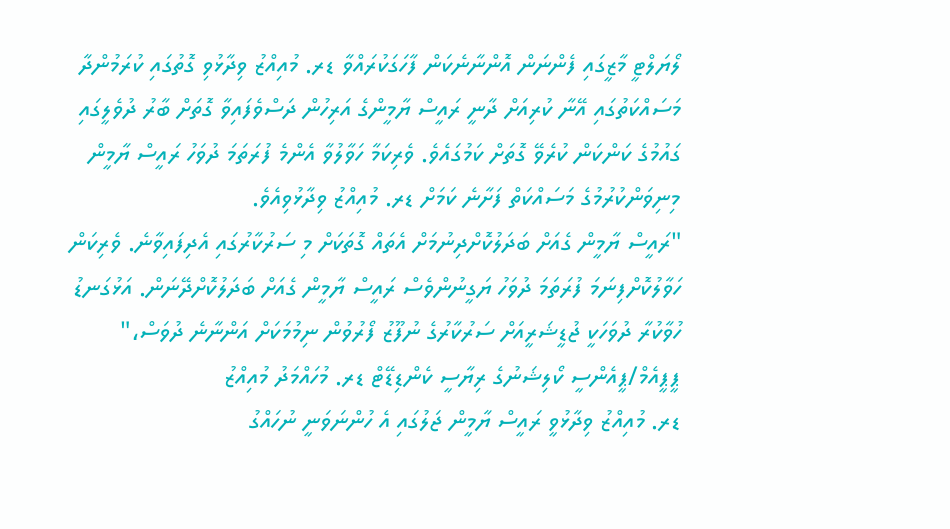ލޯޔަލްޓީ މާޒީގައި ފެންނަން އޮންނާނެކަން ފާހަގަކުރައްވާ ޑރ. މުއިއްޒު ވިދާޅުވި ގޮތުގައި ކުރަމުންދާ މަސައްކަތުގައި އޭނާ ކުރިއަށް ދާނީ ރައީސް ޔާމީންގެ އަރިހުން ދަސްވެފައިވާ ގޮތަށް ބާރު ދުވެލީގައި ގައުމުގެ ކަންކަން ކުރެވޭ ގޮތަށް ކަމުގައެވެ. ވެރިކަމާ ހަވާލުވާ އެންމެ ފުރަތަމަ ދުވަހު ރައީސް ޔާމީން މިނިވަންކުރުމުގެ މަސައްކަތް ފަށާނެ ކަމަށް ޑރ. މުއިއްޒު ވިދާޅުވިއެވެ.
"ރައީސް ޔާމީން ގެއަށް ބަދަލުކޮށްދިނުމަށް އެތައް ގޮތަކަށް މި ސަރުކާރުގައި އެދިފައިވާނެ. ވެރިކަން ހަވާލުކޮށްފިނަމަ ފުރަތަމަ ދުވަހު ޔަގީނުންވެސް ރައީސް ޔާމީން ގެއަށް ބަދަލުކޮށްދޭނަން. އަޅުގަނޑު ހުވާކުރާ ދުވަހަކީ ޖުޑީޝަރީއަށް ސަރުކާރުގެ ނުފޫޒު ފޯރުވުން ނިމުމަކަށް އަންނާނެ ދުވަސް،" ޕީޕީއެމް/ޕީއެންސީ ކޯލިޝަނުގެ ރިޔާސީ ކެންޑިޑޭޓް ޑރ. މުހައްމަދު މުއިއްޒު
ޑރ. މުއިއްޒު ވިދާޅުވީ ރައީސް ޔާމީން ޖަލުގައި އެ ހުންނަވަނީ ނުހައްގު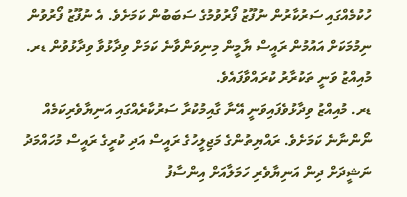ހުކުމެއްގައި ސަރުކާރުން ނުފޫޒު ފޯރުވުމުގެ ސަބަބުން ކަމަށެވެ. އެ ނުފޫޒު ފޯރުވުން ނިމުމަކަށް އައުމުން ރައީސް ޔާމީން މިނިވަންވާނެ ކަމަށް ވިދާޅުވާ ވިދާޅުވުން ޑރ. މުއިއްޒު ވަނީ ތަކުރާރު ކުރައްވާފައެވެ.
ޑރ. މުއިއްޒު ވިދާޅުވެފައިވަނީ އޭނާ ގާއިމުކުރާ ސަރުކާރެއްގައި އަނިޔާވެރިކަމެއް ނޯންނާނެ ކަމަށެވެ. ރައްޔިތުންގެ މަޖިލީހުގެ ރައީސް އަދި ކުރީގެ ރައީސް މުހައްމަދު ނަޝީދަށް ދިން އަނިޔާވެރި ހަމަލާއަށް އިންސާފު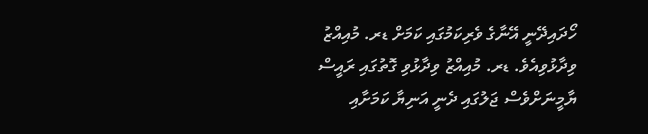ހޯދައިދޭނީ އޭނާގެ ވެރިކަމުގައި ކަމަށް ޑރ. މުއިއްޒު ވިދާޅުވިއެވެ. ޑރ. މުއިއްޒު ވިދާޅުވި ގޮތުގައި ރައީސް ޔާމީނަށްވެސް ޖަލުގައި ދެނީ އަނިޔާ ކަމަށާއި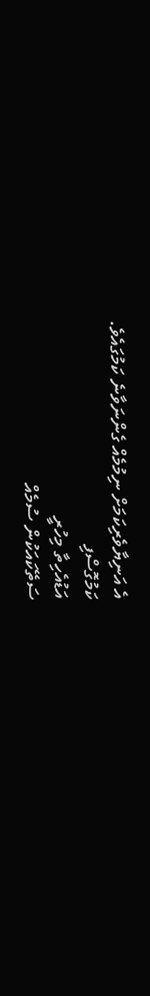އެ އަނިޔާވެރިކަމަށް ނިމުމެއް ގެންނަވާނެ ކަމުގައެވެ.
ކަމުގޮސްފި
އަޑުއެހިތާ މިހުރީ
ސަތޭކައަކުން ސުމެއް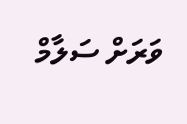ވަރަށް ސަލާމް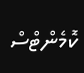ކޮމެންޓްސް